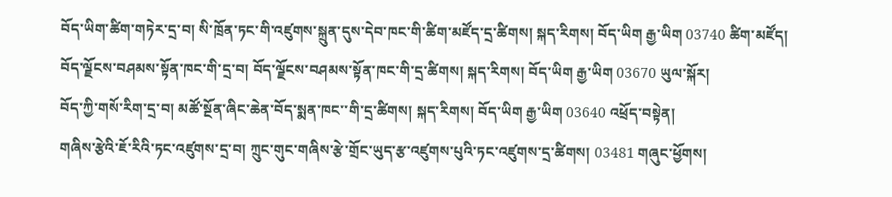བོད་ཡིག་ཚིག་གཏེར་དྲ་བ། སི་ཁྲོན་ཏང་གི་འཛུགས་སྐྲུན་དུས་དེབ་ཁང་གི་ཚིག་མཛོད་དྲ་ཚིགས། སྐད་རིགས། བོད་ཡིག རྒྱ་ཡིག 03740 ཚིག་མཛོད།
བོད་ལྗོངས་བཤམས་སྟོན་ཁང་གི་དྲ་བ། བོད་ལྗོངས་བཤམས་སྟོན་ཁང་གི་དྲ་ཚིགས། སྐད་རིགས། བོད་ཡིག རྒྱ་ཡིག 03670 ཡུལ་སྐོར།
བོད་ཀྱི་གསོ་རིག་དྲ་བ། མཚོ་སྔོན་ཞིང་ཆེན་བོད་སྨན་ཁང་་གི་དྲ་ཚིགས། སྐད་རིགས། བོད་ཡིག རྒྱ་ཡིག 03640 འཕྲོད་བསྟེན།
གཞིས་རྩེའི་ཇོ་རིའི་ཏང་འཛུགས་དྲ་བ། ཀྲུང་གུང་གཞིས་རྩེ་གྲོང་ཡུད་རྩ་འཛུགས་པུའི་ཏང་འཛུགས་དྲ་ཚིགས། 03481 གཞུང་ཕྱོགས།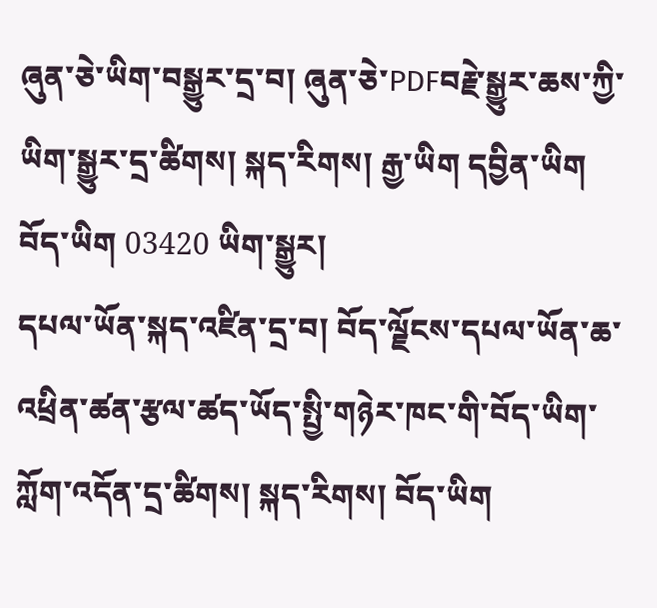ཞུན་ཅེ་ཡིག་བསྒྱུར་དྲ་བ། ཞུན་ཅེ་PDFབརྗེ་སྒྱུར་ཆས་ཀྱི་ཡིག་སྒྱུར་དྲ་ཚིགས། སྐད་རིགས། རྒྱ་ཡིག དབྱིན་ཡིག བོད་ཡིག 03420 ཡིག་སྒྱུར།
དཔལ་ཡོན་སྐད་འཛིན་དྲ་བ། བོད་ལྗོངས་དཔལ་ཡོན་ཆ་འཕྲིན་ཚན་རྩལ་ཚད་ཡོད་སྤྱི་གཉེར་ཁང་གི་བོད་ཡིག་ཀློག་འདོན་དྲ་ཚིགས། སྐད་རིགས། བོད་ཡིག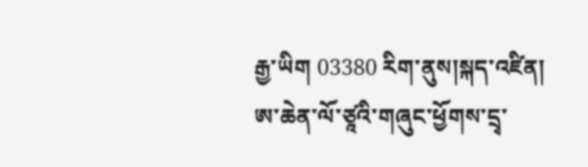རྒྱ་ཡིག 03380 རིག་ནུས།སྐད་འཛིན།
ཨ་ཆེན་ལོ་ཙཱའི་གཞུང་ཕྱོགས་དྲྭ་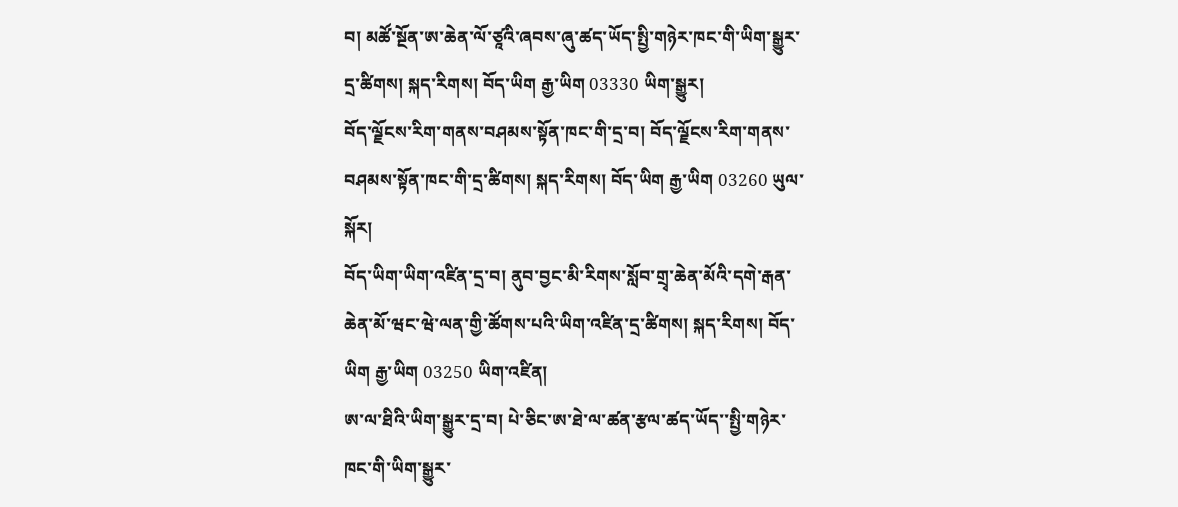བ། མཚོ་སྔོན་ཨ་ཆེན་ལོ་ཙཱའི་ཞབས་ཞུ་ཚད་ཡོད་སྤྱི་གཉེར་ཁང་གི་ཡིག་སྒྱུར་དྲ་ཚིགས། སྐད་རིགས། བོད་ཡིག རྒྱ་ཡིག 03330 ཡིག་སྒྱུར།
བོད་ལྗོངས་རིག་གནས་བཤམས་སྟོན་ཁང་གི་དྲ་བ། བོད་ལྗོངས་རིག་གནས་བཤམས་སྟོན་ཁང་གི་དྲ་ཚིགས། སྐད་རིགས། བོད་ཡིག རྒྱ་ཡིག 03260 ཡུལ་སྐོར།
བོད་ཡིག་ཡིག་འཛིན་དྲ་བ། ནུབ་བྱང་མི་རིགས་སློབ་གྲྭ་ཆེན་མོའི་དགེ་རྒན་ཆེན་མོ་ཝང་ཝེ་ལན་གྱི་ཚོགས་པའི་ཡིག་འཛིན་དྲ་ཚིགས། སྐད་རིགས། བོད་ཡིག རྒྱ་ཡིག 03250 ཡིག་འཛིན།
ཨ་ལ་ཐིའི་ཡིག་སྒྱུར་དྲ་བ། པེ་ཅིང་ཨ་ཐེ་ལ་ཚན་རྩལ་ཚད་ཡོད་་སྤྱི་གཉེར་ཁང་གི་ཡིག་སྒྱུར་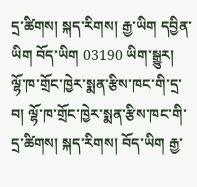དྲ་ཚིགས། སྐད་རིགས། རྒྱ་ཡིག དབྱིན་ཡིག བོད་ཡིག 03190 ཡིག་སྒྱུར།
ལྷོ་ཁ་གྲོང་ཁྱེར་སྨན་རྩིས་ཁང་གི་དྲ་བ། ལྷོ་ཁ་གྲོང་ཁྱེར་སྨན་རྩིས་ཁང་གི་དྲ་ཚིགས། སྐད་རིགས། བོད་ཡིག རྒྱ་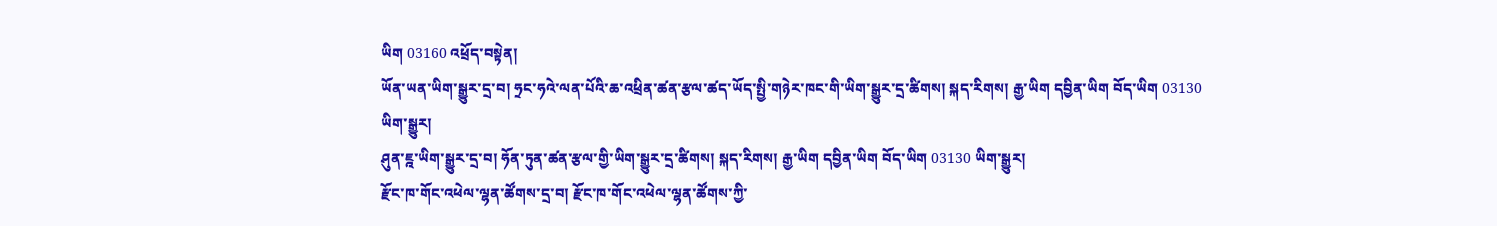ཡིག 03160 འཕྲོད་བསྟེན།
ཡོན་ཡན་ཡིག་སྒྱུར་དྲ་བ། ཧྲང་ཧའེ་ལན་པོའི་ཆ་འཕྲིན་ཚན་རྩལ་ཚད་ཡོད་སྤྱི་གཉེར་ཁང་གི་ཡིག་སྒྱུར་དྲ་ཚིགས། སྐད་རིགས། རྒྱ་ཡིག དབྱིན་ཡིག བོད་ཡིག 03130 ཡིག་སྒྱུར།
ཤུན་ཇྰ་ཡིག་སྒྱུར་དྲ་བ། ཧོན་ཏུན་ཚན་རྩལ་གྱི་ཡིག་སྒྱུར་དྲ་ཚིགས། སྐད་རིགས། རྒྱ་ཡིག དབྱིན་ཡིག བོད་ཡིག 03130 ཡིག་སྒྱུར།
རྫོང་ཁ་གོང་འཕེལ་ལྷན་ཚོགས་དྲ་བ། རྫོང་ཁ་གོང་འཕེལ་ལྷན་ཚོགས་ཀྱི་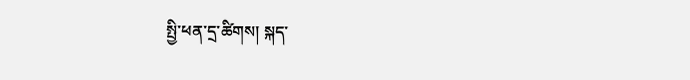སྤྱི་ཕན་དྲ་ཚིགས། སྐད་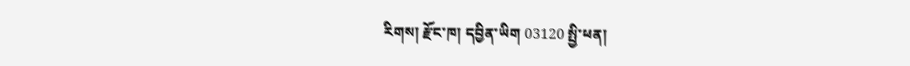རིགས། རྫོང་ཁ། དབྱིན་ཡིག 03120 སྤྱི་ཕན།